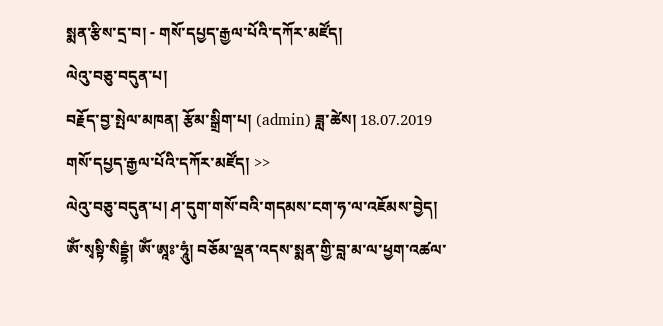སྨན་རྩིས་དྲ་བ། - གསོ་དཔྱད་རྒྱལ་པོའི་དཀོར་མཛོད།
ལེའུ་བཅུ་བདུན་པ།
བརྗོད་བྱ་སྤེལ་མཁན། རྩོམ་སྒྲིག་པ། (admin) ཟླ་ཚེས། 18.07.2019
གསོ་དཔྱད་རྒྱལ་པོའི་དཀོར་མཛོད། >>
ལེའུ་བཅུ་བདུན་པ། ཤ་དུག་གསོ་བའི་གདམས་ངག་ཧ་ལ་འཇོམས་བྱེད།
ཨོཾ་སྭསྟི་སིདྡྷཾ། ཨོཾ་ཨཱཿ་ཧཱུཾ། བཅོམ་ལྡན་འདས་སྨན་གྱི་བླ་མ་ལ་ཕྱག་འཚལ་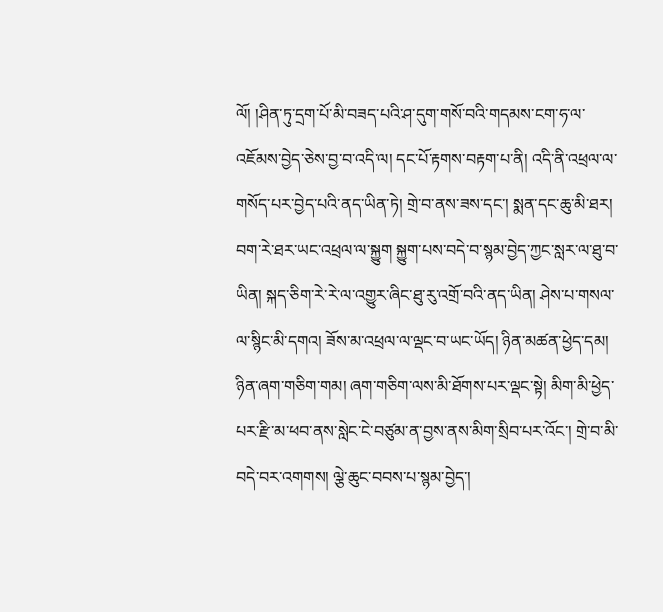ལོ། །ཤིན་ཏུ་དྲག་པོ་མི་བཟད་པའི་ཤ་དུག་གསོ་བའི་གདམས་ངག་ཧ་ལ་འཇོམས་བྱེད་ཅེས་བྱ་བ་འདི་ལ། དང་པོ་རྟགས་བརྟག་པ་ནི། འདི་ནི་འཕྲལ་ལ་གསོད་པར་བྱེད་པའི་ནད་ཡིན་ཏེ། གྲེ་བ་ནས་ཟས་དང་། སྨན་དང་ཆུ་མི་ཐར། བག་རེ་ཐར་ཡང་འཕྲལ་ལ་སྐྱུག སྐྱུག་པས་བདེ་བ་སྙམ་བྱེད་ཀྱང་སླར་ལ་ཐུ་བ་ཡིན། སྐད་ཅིག་རེ་རེ་ལ་འགྱུར་ཞིང་ཐུ་རུ་འགྲོ་བའི་ནད་ཡིན། ཤེས་པ་གསལ་ལ་སྙིང་མི་དགའ། ཟོས་མ་འཕྲལ་ལ་ལྡང་བ་ཡང་ཡོད། ཉིན་མཚན་ཕྱེད་དམ། ཉིན་ཞག་གཅིག་གམ། ཞག་གཅིག་ལས་མི་ཐོགས་པར་ལྡང་སྟེ། མིག་མི་ཕྱེད་པར་རྫི་མ་ཕབ་ནས་སླེང་ངེ་བཙུམ་ན་བྱས་ནས་མིག་སྲིབ་པར་འོང་། གྲེ་བ་མི་བདེ་བར་འགགས། ལྕེ་ཆུང་བབས་པ་སྙམ་བྱེད་།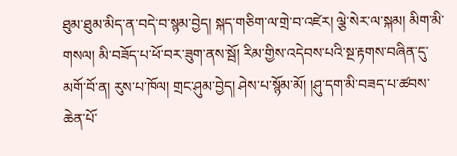ཐུམ་ཐུམ་མིད་ན་བདེ་བ་སྙམ་བྱེད། སྐད་གཅིག་ལ་གྲེ་བ་འཛེར། ལྕེ་སེར་ལ་སྐམ། མིག་མི་གསལ། མི་བཟོད་པ་ཕོ་བར་ཟུག་ནས་སྦོ། རིམ་གྱིས་འདེབས་པའི་སྔ་རྟགས་བཞིན་དུ་མགོ་བོ་ན། རུས་པ་ཁོལ། གྲང་ཤུམ་བྱེད། ཤེས་པ་སྙོམ་མོ། །ཤུ་དག་མི་བཟད་པ་ཚབས་ཆེན་པོ་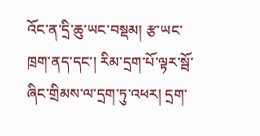འོང་ན་དྲི་ཆུ་ཡང་བསྡམ། རྩ་ཡང་ཁྲག་ནད་དང་། རིམ་དྲག་པོ་ལྟར་སྦོ་ཞིང་གྲིམས་ལ་དྲག་ཏུ་འཕར། དྲག་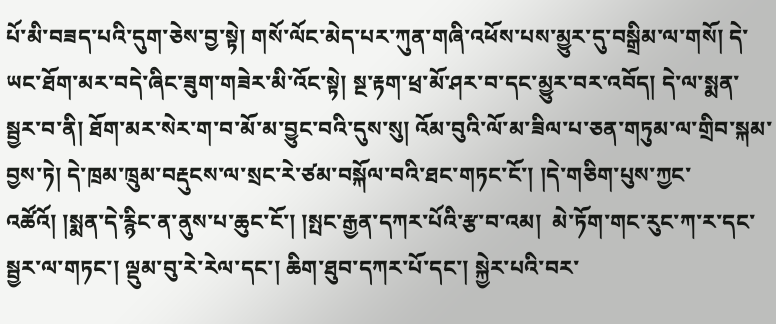པོ་མི་བཟད་པའི་དུག་ཅེས་བྱ་སྟེ། གསོ་ལོང་མེད་པར་ཀུན་གཞི་འཕོས་པས་མྱུར་དུ་བསྒྲིམ་ལ་གསོ། དེ་ཡང་ཐོག་མར་བདེ་ཞིང་ཟུག་གཟེར་མི་འོང་སྟེ། སྔ་རྟག་ཕྲ་མོ་ཤར་བ་དང་མྱུར་བར་འབོད། དེ་ལ་སྨན་སྦྱར་བ་ནི། ཐོག་མར་སེར་ག་བ་མོ་མ་བྱུང་བའི་དུས་སུ། འོམ་བུའི་ལོ་མ་ཟིལ་པ་ཅན་གཏུམ་ལ་གྲིབ་སྐམ་བྱས་ཏེ། དེ་ཁྲམ་ཁྲུམ་བརྡུངས་ལ་སྲང་རེ་ཙམ་བསྐོལ་བའི་ཐང་གཏང་ངོ་། །དེ་གཅིག་པུས་ཀྱང་འཚོའོ། །སྨན་དེ་རྙིང་ན་ནུས་པ་ཆུང་ངོ་། །སྤང་རྒྱན་དཀར་པོའི་རྩ་བ་འམ།  མེ་ཏོག་གང་རུང་ཀ་ར་དང་སྦྱར་ལ་གཏང་། ལྡུམ་བུ་རེ་རེལ་དང་། ཆིག་ཐུབ་དཀར་པོ་དང་། སྐྱེར་པའི་བར་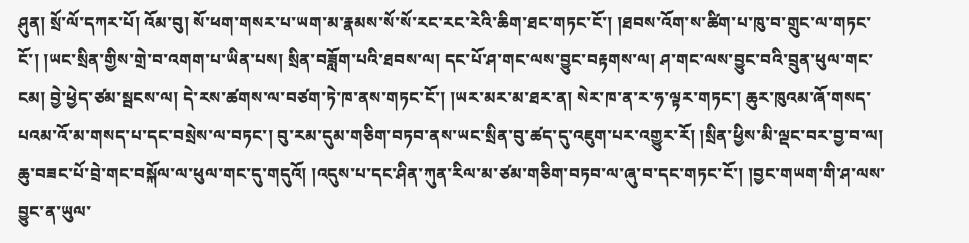ཤུན། སྲོ་ལོ་དཀར་པོ། འོམ་བུ། སོ་ཕག་གསར་པ་ཡག་མ་རྣམས་སོ་སོ་རང་རང་རེའི་ཆིག་ཐང་གཏང་ངོ་། །ཐབས་འོག་ས་ཚིག་པ་ཁུ་བ་གྲུང་ལ་གཏང་ངོ་། །ཡང་སྲིན་གྱིས་གྲེ་བ་འགག་པ་ཡིན་པས། སྲིན་བཟློག་པའི་ཐབས་ལ། དང་པོ་ཤ་གང་ལས་བྱུང་བརྟགས་ལ། ཤ་གང་ལས་བྱུང་བའི་བྲུན་ཕུལ་གང་ངམ། བྱེ་ཕྱེད་ཙམ་སྦངས་ལ། དེ་རས་ཚགས་ལ་བཙག་ཏེ་ཁ་ནས་གཏང་ངོ་། །ཡར་མར་མ་ཐར་ན། སེར་ཁ་ན་ར་ཧ་ལྟར་གཏང་། ཆུར་ཁུའམ་ཞོ་གསད་པའམ་འོ་མ་གསད་པ་དང་བསྲེས་ལ་བཏང་། བུ་རམ་དུམ་གཅིག་བཏབ་ནས་ཡང་སྲིན་བུ་ཚད་དུ་འཇུག་པར་འགྱུར་རོ། །སྲིན་ཕྱིས་མི་ལྡང་བར་བྱ་བ་ལ། ཆུ་བཟང་པོ་བྲེ་གང་བསྐོལ་ལ་ཕུལ་གང་དུ་གདུའོ། །འདུས་པ་དང་ཤིན་ཀུན་རིལ་མ་ཙམ་གཅིག་བཏབ་ལ་ཞུ་བ་དང་གཏང་ངོ་། །བྱང་གཡག་གི་ཤ་ལས་བྱུང་ན་ཡུལ་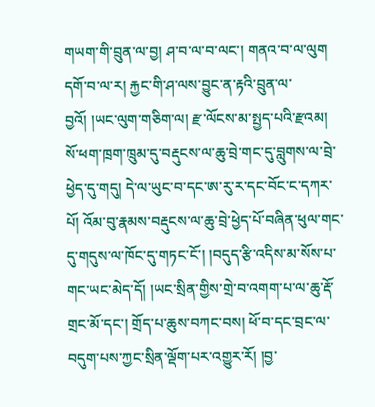གཡག་གི་བྲུན་ལ་བྱ། ཤ་བ་ལ་བ་ལང་། གནའ་བ་ལ་ལུག དགོ་བ་ལ་ར། རྐྱང་གི་ཤ་ལས་བྱུང་ན་རྟའི་བྲུན་ལ་བྱའོ། །ཡང་ལུག་གཅིག་ལ། རྫ་ལོངས་མ་སྤྱད་པའི་རྫའམ། སོ་ཕག་ཁྲག་ཁྲུམ་དུ་བརྡུངས་ལ་ཆུ་བྲེ་གང་དུ་བླུགས་ལ་བྲེ་ཕྱེད་དུ་གདུ། དེ་ལ་ཡུང་བ་དང་ཨ་རུ་ར་དང་བོང་ང་དཀར་པོ། འོམ་བུ་རྣམས་བརྡུངས་ལ་ཆུ་བྲེ་ཕྱེད་པོ་བཞིན་ཕུལ་གང་དུ་གདུས་ལ་ཁོང་དུ་གཏང་ངོ་། །བདུད་རྩི་འདིས་མ་སོས་པ་གང་ཡང་མེད་དོ། །ཡང་སྲིན་གྱིས་གྲེ་བ་འགག་པ་ལ་ཆུ་རྡོ་གྲང་མོ་དང་། གྲོད་པ་ཆུས་བཀང་བས། ཕོ་བ་དང་བྲང་ལ་བདུག་པས་ཀྱང་སྲིན་ལྡོག་པར་འགྱུར་རོ། །བྱ་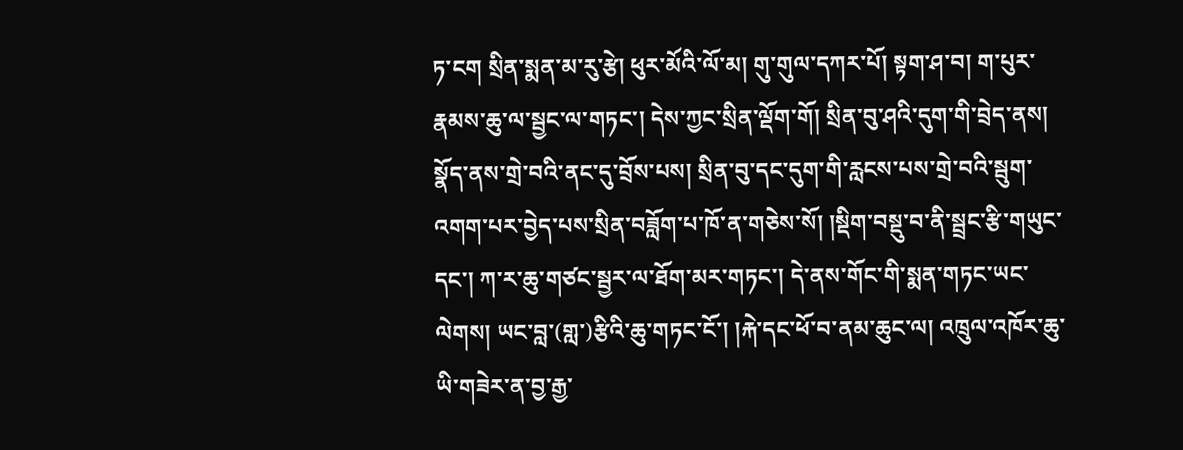ཏ་ངག སྲིན་སྨན་མ་རུ་རྩེ། ཕུར་མོའི་ལོ་མ། གུ་གུལ་དཀར་པོ། སྟག་ཤ་བ། ག་པུར་རྣམས་ཆུ་ལ་སྦྱང་ལ་གཏང་། དེས་ཀྱང་སྲིན་ལྡོག་གོ། སྲིན་བུ་ཤའི་དུག་གི་བྲེད་ནས། སྣོད་ནས་གྲེ་བའི་ནང་དུ་བྲོས་པས། སྲིན་བུ་དང་དུག་གི་རླངས་པས་གྲེ་བའི་སྦུག་འགག་པར་བྱེད་པས་སྲིན་བཟློག་པ་ཁོ་ན་གཅེས་སོ། །སྡིག་བསྡུ་བ་ནི་སྦྲང་རྩི་གཡུང་དང་། ཀ་ར་ཆུ་གཙང་སྦྱར་ལ་ཐོག་མར་གཏང་། དེ་ནས་གོང་གི་སྨན་གཏང་ཡང་ལེགས། ཡང་བླ་(གླ་)རྩིའི་ཆུ་གཏང་ངོ་། །རྐེ་དང་ཕོ་བ་ནམ་ཆུང་ལ། འཁྲུལ་འཁོར་ཆུ་ཡི་གཟེར་ན་བྱ་རྒྱ་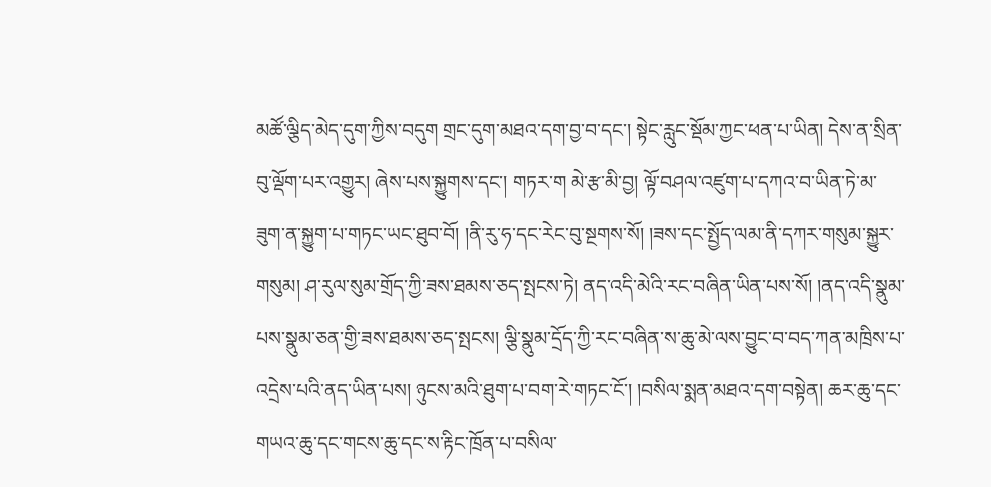མཚོ་ལྕིད་མེད་དུག་ཀྱིས་བདུག གྲང་དུག་མཐའ་དག་བྱ་བ་དང་། སྟེང་རླུང་སྡོམ་ཀྱང་ཕན་པ་ཡིན། དེས་ན་སྲིན་བུ་ལྡོག་པར་འགྱུར། ཞེས་པས་སྐྱུགས་དང་། གཏར་ག མེ་རྩ་མི་བྱ། ལྟོ་བཤལ་འཛུག་པ་དཀའ་བ་ཡིན་ཏེ་མ་ཟུག་ན་སྐྱུག་པ་གཏང་ཡང་ཐུབ་བོ། །ནི་རུ་ཧ་དང་རེང་བུ་སྔགས་སོ། །ཟས་དང་སྤྱོད་ལམ་ནི་དཀར་གསུམ་སྐྱུར་གསུམ། ཤ་རུལ་སུམ་གྲོད་ཀྱི་ཟས་ཐམས་ཅད་སྤངས་ཏེ། ནད་འདི་མེའི་རང་བཞིན་ཡིན་པས་སོ། །ནད་འདི་སྣུམ་པས་སྣུམ་ཅན་གྱི་ཟས་ཐམས་ཅད་སྤངས། ལྕི་སྣུམ་དྲོད་ཀྱི་རང་བཞིན་ས་ཆུ་མེ་ལས་བྱུང་བ་བད་ཀན་མཁྲིས་པ་འདྲེས་པའི་ནད་ཡིན་པས། ཉུངས་མའི་ཐུག་པ་བག་རེ་གཏང་ངོ་། །བསིལ་སྨན་མཐའ་དག་བསྟེན། ཆར་ཆུ་དང་གཡའ་ཆུ་དང་གངས་ཆུ་དང་ས་རྟིང་ཁྲོན་པ་བསིལ་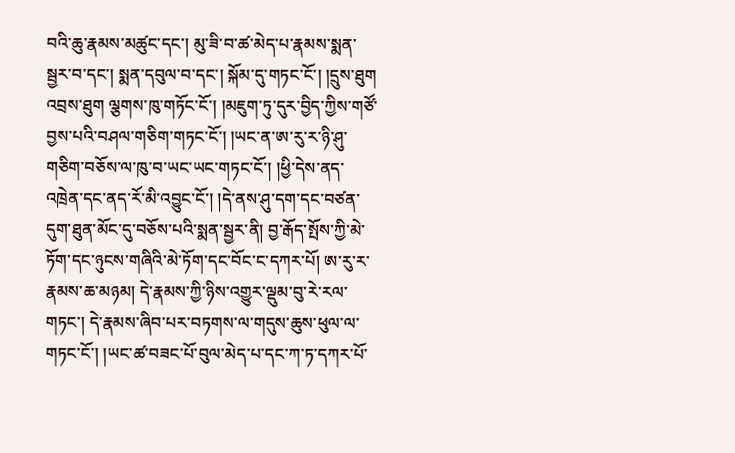བའི་ཆུ་རྣམས་མཚུང་དང་། མུ་ཟི་བ་ཚ་མེད་པ་རྣམས་སྨན་སྦྱར་བ་དང་། སྨན་དབུལ་བ་དང་། སྐོམ་དུ་གཏང་ངོ་། །དྲུས་ཐུག འབྲས་ཐུག ལྕགས་ཁུ་གཏོང་ངོ་། །མཇུག་ཏུ་དུར་བྱིད་ཀྱིས་གཙོ་བྱས་པའི་བཤལ་གཅིག་གཏང་ངོ་། །ཡང་ན་ཨ་རུ་ར་ཉི་ཤུ་གཅིག་བཅོས་ལ་ཁུ་བ་ཡང་ཡང་གཏང་ངོ་། །ཕྱི་དེས་ནད་འཁྲེན་དང་ནད་རོ་མི་འབྱུང་ངོ་། །དེ་ནས་ཤུ་དག་དང་བཙན་དུག་ཐུན་མོང་དུ་བཅོས་པའི་སྨན་སྦྱར་ནི། བྱ་རྒོད་སྤོས་ཀྱི་མེ་ཏོག་དང་ཉུངས་གཞིའི་མེ་ཏོག་དང་བོང་ང་དཀར་པོ། ཨ་རུ་ར་རྣམས་ཆ་མཉམ། དེ་རྣམས་ཀྱི་ཉིས་འགྱུར་ལྡུམ་བུ་རེ་རལ་གཏང་། དེ་རྣམས་ཞིབ་པར་བཏགས་ལ་གདུས་ཆུས་ཕུལ་ལ་གཏང་ངོ་། །ཡང་ཚ་བཟང་པོ་བུལ་མེད་པ་དང་ཀ་ཏ་དཀར་པོ་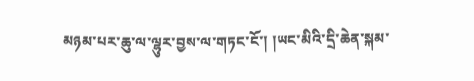མཉམ་པར་ཆུ་ལ་ལྷུར་བྱས་ལ་གཏང་ངོ་། །ཡང་མིའི་དྲི་ཆེན་སྐམ་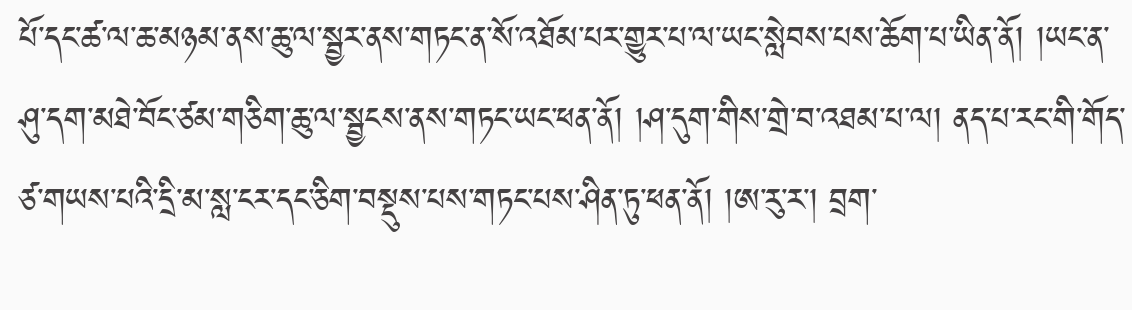པོ་དང་ཚ་ལ་ཆ་མཉམ་ནས་ཆུ་ལ་སྦྱར་ནས་གཏང་ན་སོ་འཐོམ་པར་གྱུར་པ་ལ་ཡང་སླེབས་པས་ཆོག་པ་ཡིན་ནོ། །ཡང་ན་ཤུ་དག་མཐེ་བོང་ཙམ་གཅིག་ཆུ་ལ་སྦྱངས་ནས་གཏང་ཡང་ཕན་ནོ། །ཤ་དུག་གིས་གྲེ་བ་འཐམ་པ་ལ། ནད་པ་རང་གི་གོད་ཙ་གཡས་པའི་དྲི་མ་སླ་ངར་དང་ཅིག་བསྡུས་པས་གཏང་པས་ཤིན་ཏུ་ཕན་ནོ། །ཨ་རུ་ར་། བྲག་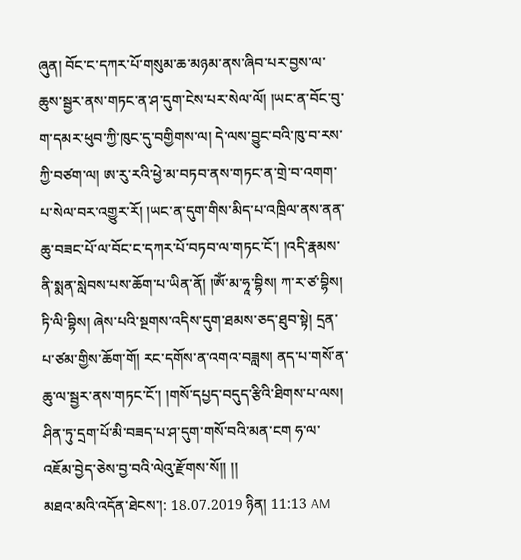ཞུན། བོང་ང་དཀར་པོ་གསུམ་ཆ་མཉམ་ནས་ཞིབ་པར་བྱས་ལ་ཆུས་སྦྱར་ནས་གཏང་ན་ཤ་དུག་ངེས་པར་སེལ་ལོ། །ཡང་ན་བོང་བུ་ག་དམར་ཕུབ་ཀྱི་ཁུང་དུ་བགྱིགས་ལ། དེ་ལས་བྱུང་བའི་ཁུ་བ་རས་ཀྱི་བཙག་ལ། ཨ་རུ་རའི་ཕྱེ་མ་བཏབ་ནས་གཏང་ན་གྲེ་བ་འགག་པ་སེལ་བར་འགྱུར་རོ། །ཡང་ན་དུག་གིས་མིད་པ་འཁྲིལ་ནས་ནན་ཆུ་བཟང་པོ་ལ་བོང་ང་དཀར་པོ་བཏབ་ལ་གཏང་ངོ་། །འདི་རྣམས་ནི་སྨན་སླེབས་པས་ཆོག་པ་ཡིན་ནོ། །ཨོཾ་མ་ཧཱ་བྷིས། ཀ་ར་ཙ་བྷིས། ཏི་ལི་བྷིས། ཞེས་པའི་སྔགས་འདིས་དུག་ཐམས་ཅད་ཐུབ་སྟེ། དྲན་པ་ཙམ་གྱིས་ཆོག་གོ། རང་དགོས་ན་འགའ་བཟླས། ནད་པ་གསོ་ན་ཆུ་ལ་སྦྱར་ནས་གཏང་ངོ་། །གསོ་དཔྱད་བདུད་རྩིའི་ཐིགས་པ་ལས། ཤིན་ཏུ་དྲག་པོ་མི་བཟད་པ་ཤ་དུག་གསོ་བའི་མན་ངག ཧ་ལ་འཇོམ་བྱེད་ཅེས་བྱ་བའི་ལེའུ་རྫོགས་སོ།། །།
མཐའ་མའི་འདོན་ཐེངས་།: 18.07.2019 ཉིན། 11:13 AM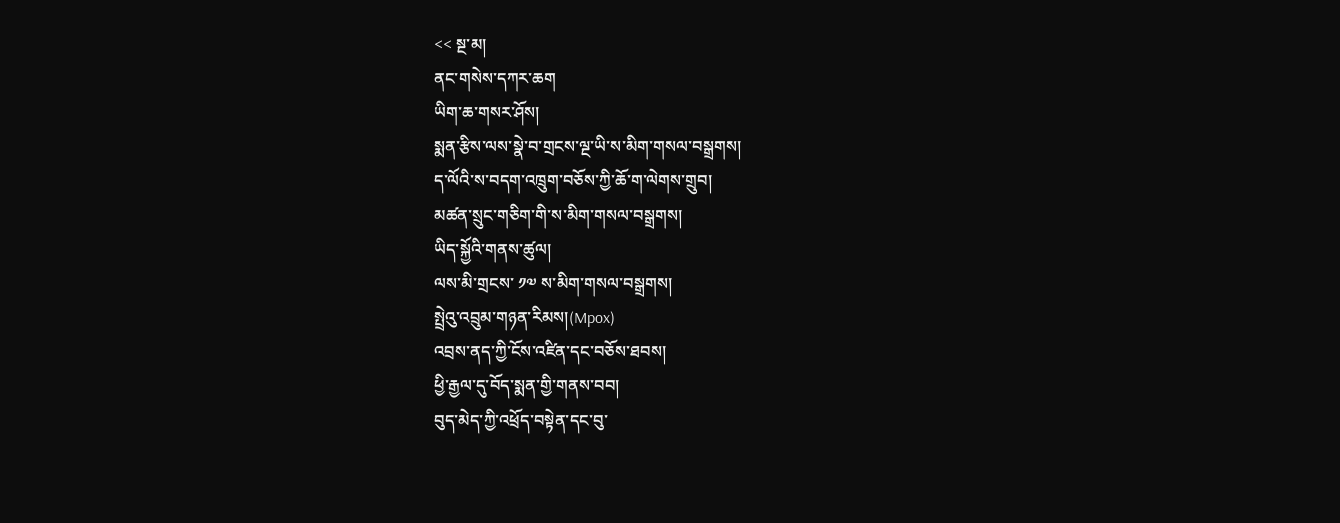<< སྔ་མ།
ནང་གསེས་དཀར་ཆག
ཡིག་ཆ་གསར་ཤོས།
སྨན་རྩིས་ལས་སྣེ་བ་གྲངས་ལྔ་ཡི་ས་མིག་གསལ་བསྒྲགས།
ད་ལོའི་ས་བདག་འཁྲུག་བཅོས་ཀྱི་ཆོ་ག་ལེགས་གྲུབ།
མཚན་སྲུང་གཅིག་གི་ས་མིག་གསལ་བསྒྲགས།
ཡིད་སྐྱོའི་གནས་ཚུལ།
ལས་མི་གྲངས་ ༡༧ ས་མིག་གསལ་བསྒྲགས།
སྤྲེའུ་འབྲུམ་གཉན་རིམས།(Mpox)
འབྲས་ནད་ཀྱི་ངོས་འཛིན་དང་བཅོས་ཐབས།
ཕྱི་རྒྱལ་དུ་བོད་སྨན་གྱི་གནས་བབ།
བུད་མེད་ཀྱི་འཕྲོད་བསྟེན་དང་བུ་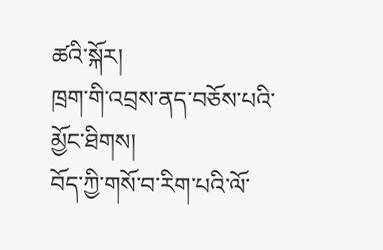ཚའི་སྐོར།
ཁྲག་གི་འབྲས་ནད་བཅོས་པའི་མྱོང་ཐིགས།
བོད་ཀྱི་གསོ་བ་རིག་པའི་ལོ་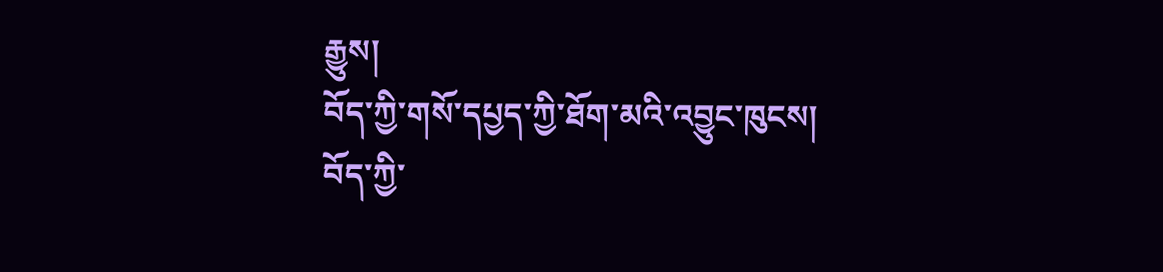རྒྱུས།
བོད་ཀྱི་གསོ་དཔྱད་ཀྱི་ཐོག་མའི་འབྱུང་ཁུངས།
བོད་ཀྱི་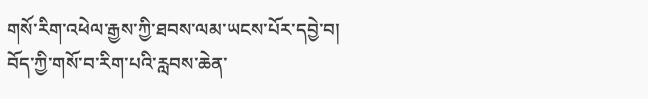གསོ་རིག་འཕེལ་རྒྱས་ཀྱི་ཐབས་ལམ་ཡངས་པོར་དབྱེ་བ།
བོད་ཀྱི་གསོ་བ་རིག་པའི་རླབས་ཆེན་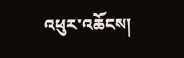འཕུར་འཆོངས།